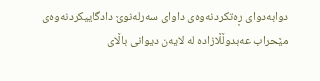دوابەدوای ڕەتکردنەوەی داوای سەرلەنوێ دادگاییکردنەوەی مێحراب عەبدوڵڵازادە لە لایەن دیوانی باڵای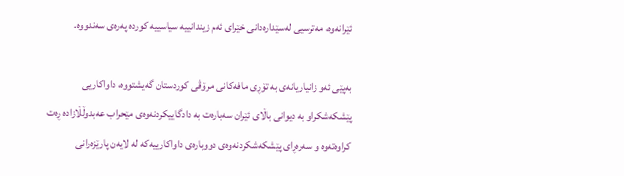ئێرانەوە، مەترسیی لەسێدارەدانی خێرای ئەم زیندانییە سیاسییە کوردە پەرەی سەندووە.

بەپێی ئەو زانیاریانەی بە تۆڕی مافەکانی مرۆڤی کوردستان گەیشتووە، داواکاریی پێشکەشکراو بە دیوانی باڵای ئێران سەبارەت بە دادگاییکردنەوەی مێحراب عەبدوڵڵازادە ڕەت کراوەتەوە و سەرەڕای پێشکەشکردنەوەی دووبارەی داواکارییەکە لە لایەن پارێزەرانی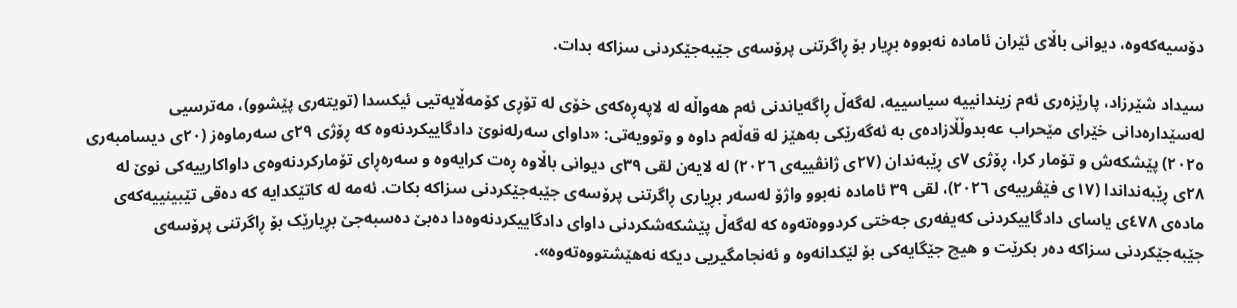دۆسیەکەوە، دیوانی باڵای ئێران ئامادە نەبووە بڕیار بۆ ڕاگرتنی پرۆسەی جێبەجێکردنی سزاکە بدات.

سیداد شێرزاد، پارێزەری ئەم زیندانییە سیاسییە، لەگەڵ ڕاگەیاندنی ئەم هەواڵە لە لاپەڕەکەی خۆی لە تۆڕی کۆمەڵایەتیی ئیکسدا (تویتەری پێشوو)، مەترسیی لەسێدارەدانی خێرای مێحراب عەبدوڵڵازادەی بە ئەگەرێکی بەهێز لە قەڵەم داوە و وتوویەتی: «داوای سەرلەنوێ دادگاییکردنەوە کە ڕۆژی ٢٩ی سەرماوەز (٢٠ی دیسامبەری ٢٠٢٥) پێشکەش و تۆمار کرا، ڕۆژی ٧ی ڕێبەندان (٢٧ی ژانڤییەی ٢٠٢٦) لە لایەن لقی ٣٩ی دیوانی باڵاوە ڕەت کرایەوە و سەرەڕای تۆمارکردنەوەی داواکارییەکی نوێ لە ٢٨ی ڕێبەنداندا (١٧ی فێڤرییەی ٢٠٢٦)، لقی ٣٩ ئامادە نەبوو واژۆ لەسەر بڕیاری ڕاگرتنی پرۆسەی جێبەجێکردنی سزاکە بکات. ئەمە لە کاتێکدایە کە دەقی تێبینییەکەی مادەی ٤٧٨ی یاسای دادگاییکردنی کەیفەری جەختی کردووەتەوە کە لەگەڵ پێشکەشکردنی داوای دادگاییکردنەوەدا دەبێ دەسبەجێ بڕیارێک بۆ ڕاگرتنی پرۆسەی جێبەجێکردنی سزاکە دەر بکرێت و هیچ جێگایەکی بۆ لێکدانەوە و ئەنجامگیریی دیکە نەهێشتووەتەوە».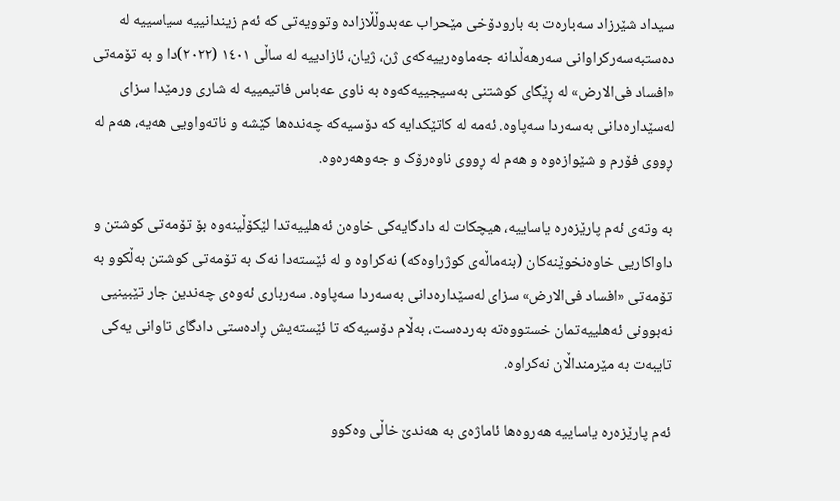سیداد شێرزاد سەبارەت بە بارودۆخی مێحراب عەبدوڵڵازادە وتوویەتی کە ئەم زیندانییە سیاسییە لە دەستبەسەرکراوانی سەرهەڵدانە جەماوەرییەکەی ژن، ژیان، ئازادییە لە ساڵی ١٤٠١ (٢٠٢٢)دا و بە تۆمەتی «افساد فی‌الارض» لە ڕێگای کوشتنی بەسیجییەکەوە بە ناوی عەباس فاتیمییە لە شاری ورمێدا سزای لەسێدارەدانی بەسەردا سەپاوە. ئەمە لە کاتێکدایە کە دۆسیەکە چەندەها کێشە و ناتەواویی هەیە، هەم لە ڕووی فۆرم و شێوازەوە و هەم لە ڕووی ناوەرۆک و جەوهەرەوە.

بە وتەی ئەم پارێزەرە یاساییە، هیچکات لە دادگایەکی خاوەن ئەهلییەتدا لێکۆڵینەوە بۆ تۆمەتی کوشتن و داواکاریی خاوەنخوێنەکان (بنەماڵەی کوژراوەکە) نەکراوە و لە ئێستەدا نەک بە تۆمەتی کوشتن بەڵکوو بە تۆمەتی «افساد فی‌الارض» سزای لەسێدارەدانی بەسەردا سەپاوە. سەرباری ئەوەی چەندین جار تێبینیی نەبوونی ئەهلییەتمان خستووەتە بەردەست، بەڵام دۆسیەکە تا ئێستەیش ڕادەستی دادگای تاوانی یەکی تایبەت بە مێرمنداڵان نەکراوە.

ئەم پارێزەرە یاساییە هەروەها ئاماژەی بە هەندێ خاڵی وەکوو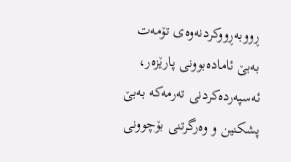ڕووبەڕووکردنەوەی تۆمەت بەبێ ئامادەبوونی پارێزەر، ئەسپەردەکردنی تەرمەکە بەبێ پشکنین و وەرگرتنی بۆچوونی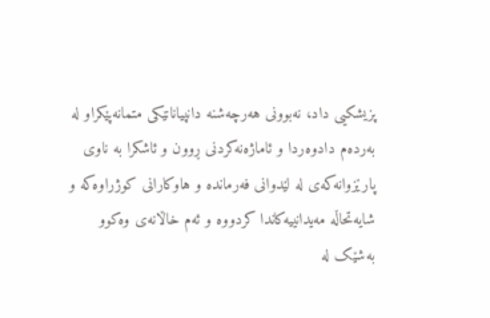پزیشکیی داد، نەبوونی هەرچەشنە دانپیانانێکی متمانەپێکراو لە بەردەم دادوەردا و ئاماژەنەکردنی ڕوون و ئاشکرا بە ناوی پارێزوانەکەی لە لێدوانی فەرماندە و هاوکارانی کوژراوەکە و شایەتحاڵە مەیدانییەکاندا کردووە و ئەم خاڵانەی وەکوو بەشێک لە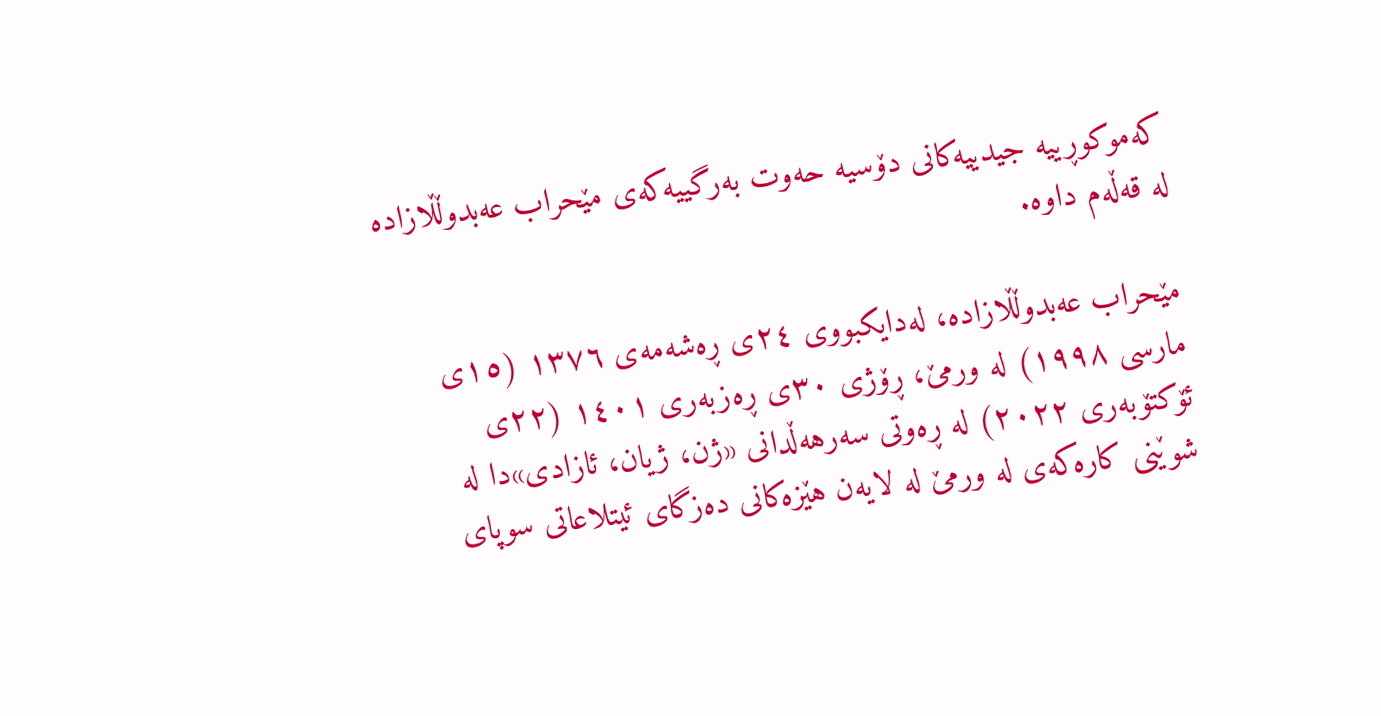کەموکوڕییە جیدییەکانی دۆسیە حەوت بەرگییەکەی مێحراب عەبدوڵڵازادە لە قەڵەم داوە.

مێحراب عەبدوڵڵازاده، لەدایکبووی ٢٤ی ڕەشەمەی ١٣٧٦ (١٥ی مارسی ١٩٩٨) لە ورمێ، ڕۆژی ٣٠ی ڕەزبەری ١٤٠١ (٢٢ی ئۆکتۆبەری ٢٠٢٢) لە ڕەوتی سەرهەڵدانی «ژن، ژیان، ئازادی»دا لە شوێنی کارەکەی لە ورمێ لە لایەن هێزەکانی دەزگای ئیتلاعاتی سوپای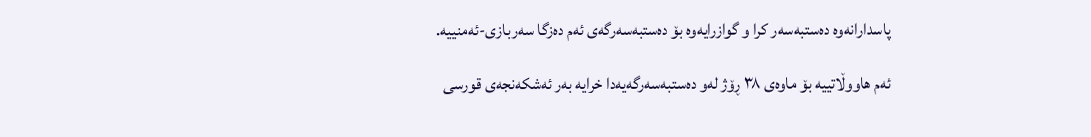پاسدارانەوە دەستبەسەر کرا و گوازرایەوە بۆ دەستبەسەرگەی ئەم دەزگا سەربازی-ئەمنییە.

ئەم هاووڵاتییە بۆ ماوەی ٣٨ ڕۆژ لەو دەستبەسەرگەیەدا خرایە بەر ئەشکەنجەی قورسی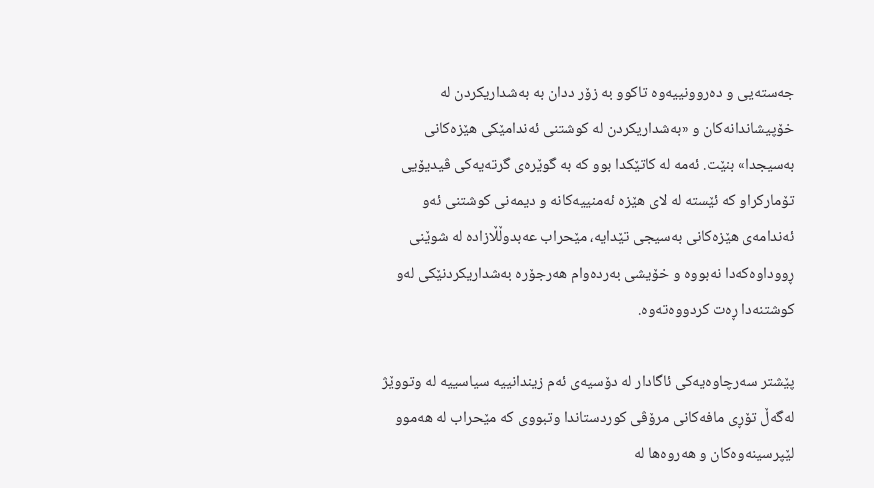جەستەیی و دەروونییەوە تاکوو بە زۆر ددان بە بەشداریکردن لە خۆپیشاندانەکان و «بەشداریکردن لە کوشتنی ئەندامێکی هێزەکانی بەسیجدا» بنێت. ئەمە لە کاتێکدا بوو کە بە گوێرەی گرتەیەکی ڤیدیۆیی تۆمارکراو کە ئێستە لە لای هێزە ئەمنییەکانە و دیمەنی کوشتنی ئەو ئەندامەی هێزەکانی بەسیجی تێدایە، مێحراب عەبدوڵڵازادە لە شوێنی ڕووداوەکەدا نەبووە و خۆیشی بەردەوام هەرجۆرە بەشداریکردنێکی لەو کوشتنەدا ڕەت کردووەتەوە.

پێشتر سەرچاوەیەکی ئاگادار لە دۆسیەی ئەم زیندانییە سیاسییە لە وتووێژ لەگەڵ تۆڕی مافەکانی مرۆڤی کوردستاندا وتبووی کە مێحراب لە هەموو لێپرسینەوەکان و هەروەها لە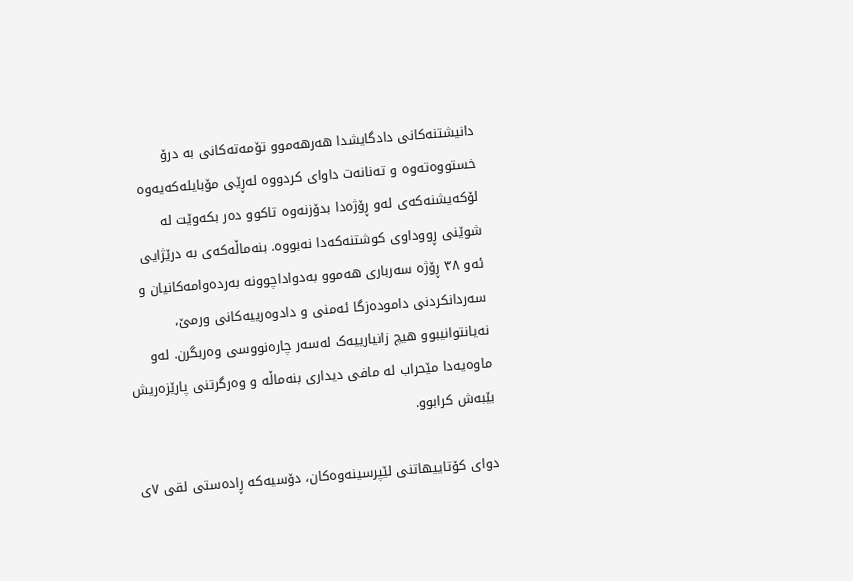دانیشتنەکانی دادگایشدا هەرهەموو تۆمەتەکانی بە درۆ خستووەتەوە و تەنانەت داوای کردووە لەڕێی مۆبایلەکەیەوە لۆکەیشنەکەی لەو ڕۆژەدا بدۆزنەوە تاکوو دەر بکەوێت لە شوێنی ڕووداوی کوشتنەکەدا نەبووە. بنەماڵەکەی بە درێژایی ئەو ٣٨ ڕۆژە سەرباری هەموو بەدواداچوونە بەردەوامەکانیان و سەردانکردنی دامودەزگا ئەمنی و دادوەرییەکانی ورمێ، نەیانتوانیبوو هیچ زانیارییەک لەسەر چارەنووسی وەربگرن. لەو ماوەیەدا مێحراب لە مافی دیداری بنەماڵە و وەرگرتنی پارێزەریش بێبەش کرابوو.

دوای کۆتاییهاتنی لێپرسینەوەکان، دۆسیەکە ڕادەستی لقی ٧ی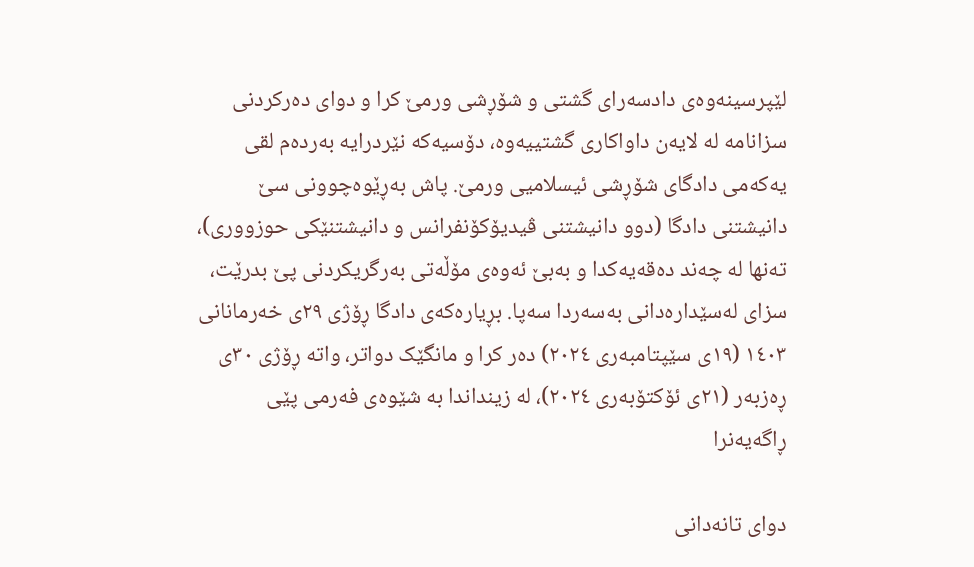لێپرسینەوەی دادسەرای گشتی و شۆڕشی ورمێ کرا و دوای دەرکردنی سزانامە لە لایەن داواکاری گشتییەوە، دۆسیەکە نێردرایە بەردەم لقی یەکەمی دادگای شۆڕشی ئیسلامیی ورمێ. پاش بەڕێوەچوونی سێ دانیشتنی دادگا (دوو دانیشتنی ڤیدیۆکۆنفرانس و دانیشتنێکی حوزووری)، تەنها لە چەند دەقەیەکدا و بەبێ ئەوەی مۆڵەتی بەرگریکردنی پێ بدرێت، سزای لەسێدارەدانی بەسەردا سەپا. بڕیارەکەی دادگا ڕۆژی ٢٩ی خەرمانانی ١٤٠٣ (١٩ی سێپتامبەری ٢٠٢٤) دەر کرا و مانگێک دواتر، واتە ڕۆژی ٣٠ی ڕەزبەر (٢١ی ئۆکتۆبەری ٢٠٢٤)، لە زینداندا بە شێوەی فەرمی پێی ڕاگەیەنرا

دوای تانەدانی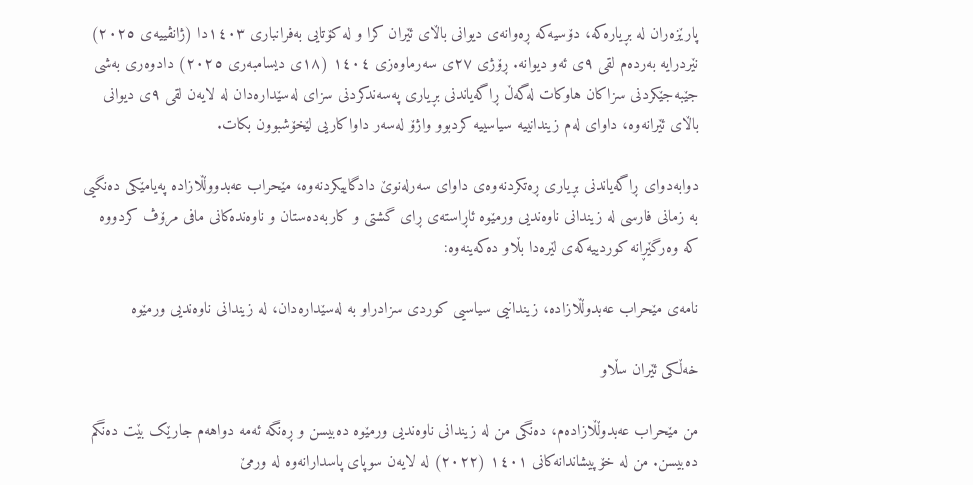پارێزەران لە بڕیارەکە، دۆسیەکە ڕەوانەی دیوانی باڵای ئێران کرا و لە کۆتایی بەفرانباری ١٤٠٣دا (ژانڤییەی ٢٠٢٥) نێردرایە بەردەم لقی ٩ی ئەو دیوانە. ڕۆژی ٢٧ی سەرماوەزی ١٤٠٤ (١٨ی دیسامبەری ٢٠٢٥) دادوەری بەشی جێبەجێکردنی سزاکان هاوکات لەگەڵ ڕاگەیاندنی بڕیاری پەسەندکردنی سزای لەسێدارەدان لە لایەن لقی ٩ی دیوانی باڵای ئێرانەوە، داوای لەم زیندانییە سیاسییە کردبوو واژۆ لەسەر داواکاریی لێخۆشبوون بکات.

دوابەدوای ڕاگەیاندنی بڕیاری ڕەتکردنەوەی داوای سەرلەنوێ دادگاییکردنەوە، مێحراب عەبدووڵڵازادە پەیامێکی دەنگیی بە زمانی فارسی لە زیندانی ناوەندیی ورمێوە ئاڕاستەی ڕای گشتی و کاربەدەستان و ناوەندەکانی مافی مرۆڤ کردووە کە وەرگێڕانە کوردییەکەی لێرەدا بڵاو دەکەینەوە:

نامەی مێحراب عەبدوڵڵازادە، زیندانیی سیاسیی کوردی سزادراو بە لەسێدارەدان، لە زیندانی ناوەندیی ورمێوە

خەڵکی ئێران سڵاو

من مێحراب عەبدوڵڵازادەم، دەنگی من لە زیندانی ناوەندیی ورمێوە دەبیسن و ڕەنگە ئەمە دواهەم جارێک بێت دەنگم دەبیسن. من لە خۆپیشاندانەکانی ١٤٠١ (٢٠٢٢) لە لایەن سوپای پاسدارانەوە لە ورمێ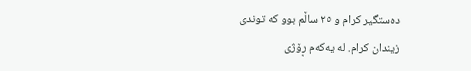دەستگیر کرام و ٢٥ ساڵم بوو کە توندی زیندان کرام. لە یەکەم ڕۆژی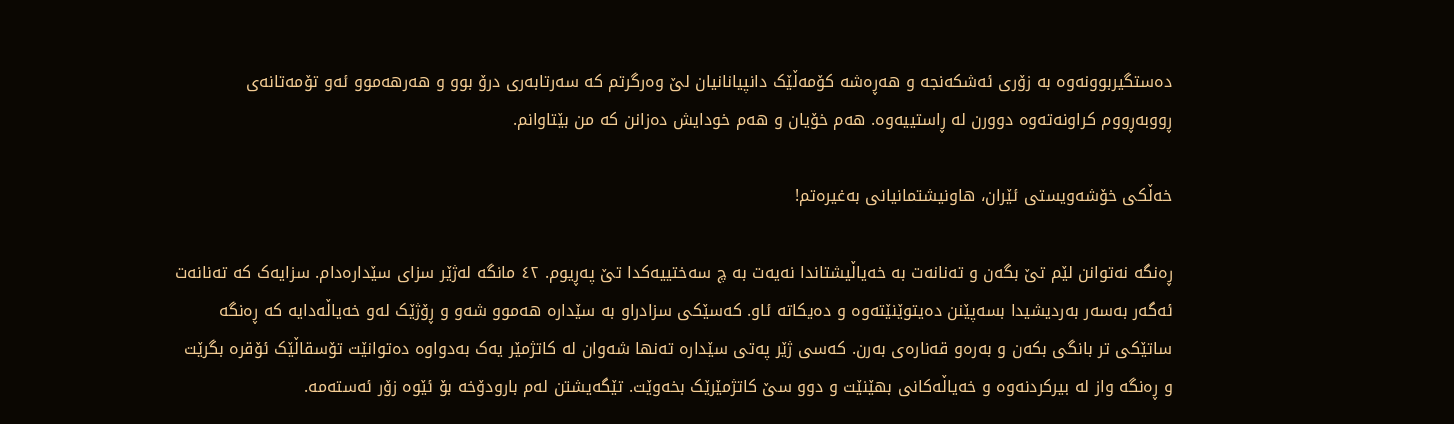دەستگیربوونەوە بە زۆری ئەشکەنجە و هەڕەشە کۆمەڵێک دانپیانانیان لێ وەرگرتم کە سەرتابەری درۆ بوو و هەرهەموو ئەو تۆمەتانەی ڕووبەڕووم کراونەتەوە دوورن لە ڕاستییەوە. هەم خۆیان و هەم خودایش دەزانن کە من بێتاوانم.

خەڵکی خۆشەویستی ئێران، هاونیشتمانیانی بەغیرەتم!

ڕەنگە نەتوانن لێم تێ بگەن و تەنانەت بە خەیاڵیشتاندا نەیەت بە چ سەختییەکدا تێ پەڕیوم. ٤٢ مانگە لەژێر سزای سێدارەدام. سزایەک کە تەنانەت ئەگەر بەسەر بەردیشیدا بسەپێنن دەیتوێنێتەوە و دەیکاتە ئاو. کەسێکی سزادراو بە سێدارە هەموو شەو و ڕۆژێک لەو خەیاڵەدایە کە ڕەنگە ساتێکی تر بانگی بکەن و بەرەو قەنارەی بەرن. کەسی ژێر پەتی سێدارە تەنها شەوان لە کاتژمێر یەک بەدواوە دەتوانێت تۆسقاڵێک ئۆقرە بگرێت و ڕەنگە واز لە بیرکردنەوە و خەیاڵەکانی بهێنێت و دوو سێ کاتژمێرێک بخەوێت. تێگەیشتن لەم بارودۆخە بۆ ئێوە زۆر ئەستەمە.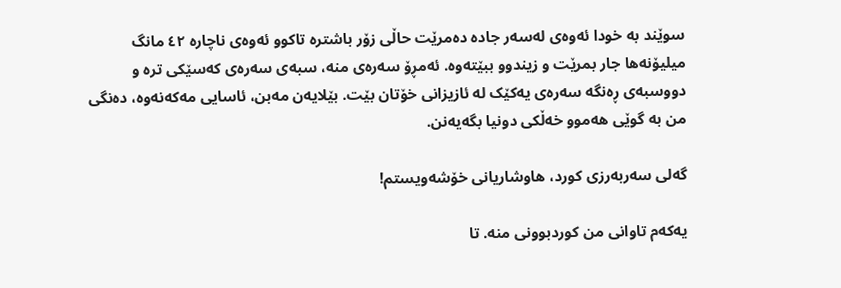سوێند بە خودا ئەوەی لەسەر جادە دەمرێت حاڵی زۆر باشترە تاکوو ئەوەی ناچارە ٤٢ مانگ میلیۆنەها جار بمرێت و زیندوو ببێتەوە. ئەمڕۆ سەرەی منە، سبەی سەرەی کەسێکی ترە و دووسبەی ڕەنگە سەرەی یەکێک لە ئازیزانی خۆتان بێت. بێلایەن مەبن، ئاسایی مەکەنەوە، دەنگی من بە گوێی هەموو خەڵکی دونیا بگەیەنن.

گەلی سەربەرزی کورد، هاوشاریانی خۆشەویستم!

یەکەم تاوانی من کوردبوونی منە. تا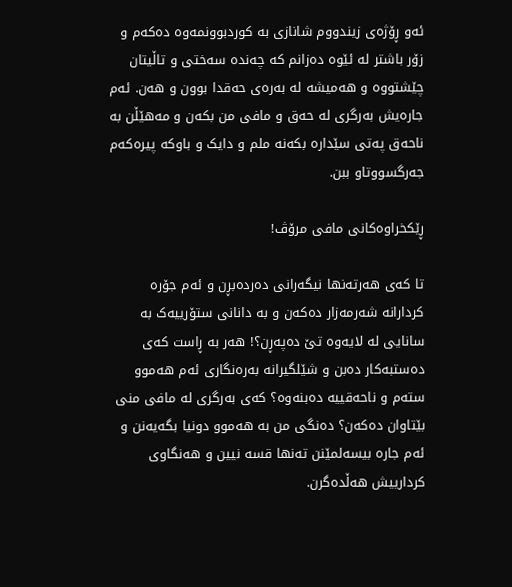ئەو ڕۆژەی زیندووم شانازی بە کوردبوونمەوە دەکەم و زۆر باشتر لە ئێوە دەزانم کە چەندە سەختی و تاڵیتان چێشتووە و هەمیشە لە بەرەی حەقدا بوون و هەن. ئەم جارەیش بەرگری لە حەق و مافی من بکەن و مەهێڵن بە ناحەق پەتی سێدارە بکەنە ملم و دایک و باوکە پیرەکەم جەرگسووتاو ببن.

ڕێکخراوەکانی مافی مرۆڤ!

تا کەی هەرتەنها نیگەرانی دەردەبڕن و ئەم جۆرە کردارانە شەرمەزار دەکەن و بە دانانی ستۆرییەک بە سانایی لە لایەوە تێ دەپەڕن؟! هەر بە ڕاست کەی دەستبەکار دەبن و شێلگیرانە بەرەنگاری ئەم هەموو ستەم و ناحەقییە دەبنەوە؟ کەی بەرگری لە مافی منی بێتاوان دەکەن؟ دەنگی من بە هەموو دونیا بگەیەنن و ئەم جارە بیسەلمێنن تەنها قسە نیین و هەنگاوی کردارییش هەڵدەگرن.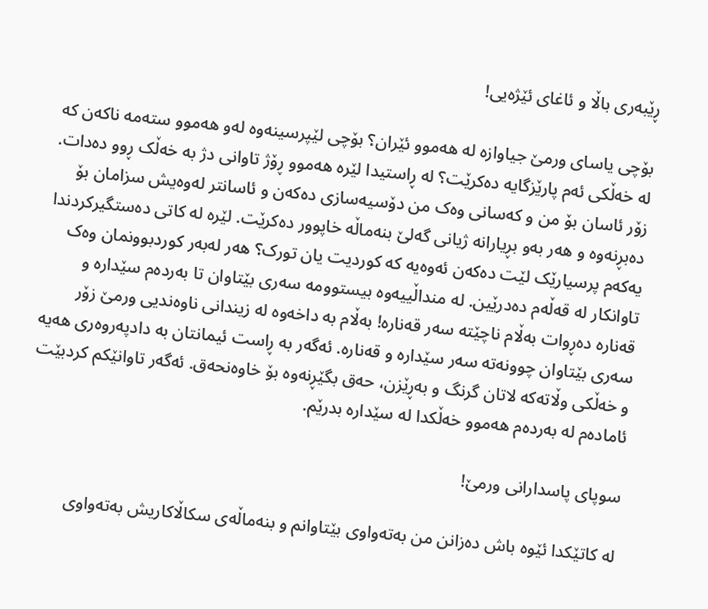ڕێبەری باڵا و ئاغای ئێژەیی!

بۆچی یاسای ورمێ جیاوازە لە هەموو ئێران؟ بۆچی لێپرسینەوە لەو هەموو ستەمە ناکەن کە لە خەڵکی ئەم پارێزگایە دەکرێت؟ لە ڕاستیدا لێرە هەموو ڕۆژ تاوانی دژ بە خەڵک ڕوو دەدات. زۆر ئاسان بۆ من و کەسانی وەک من دۆسیەسازی دەکەن و ئاسانتر لەوەیش سزامان بۆ دەبڕنەوە و هەر بەو بڕیارانە ژیانی گەلێ بنەماڵە خاپوور دەکرێت. لێرە لە کاتی دەستگیرکردندا یەکەم پرسیارێک لێت دەکەن ئەوەیە کە کوردیت یان تورک؟ هەر لەبەر کوردبوونمان وەک تاوانکار لە قەڵەم دەدرێین. لە منداڵییەوە بیستوومە سەری بێتاوان تا بەردەم سێدارە و قەنارە دەڕوات بەڵام ناچێتە سەر قەنارە! بەڵام بە داخەوە لە زیندانی ناوەندیی ورمێ زۆر سەری بێتاوان چوونەتە سەر سێدارە و قەنارە. ئەگەر بە ڕاست ئیمانتان بە دادپەروەری هەیە و خەڵکی وڵاتەکە لاتان گرنگ و بەڕێزن، حەق بگێڕنەوە بۆ خاوەنحەق. ئەگەر تاوانێکم کردبێت ئامادەم لە بەردەم هەموو خەڵکدا لە سێدارە بدرێم.

سوپای پاسدارانی ورمێ!

لە کاتێکدا ئێوە باش دەزانن من بەتەواوی بێتاوانم و بنەماڵەی سکاڵاکاریش بەتەواوی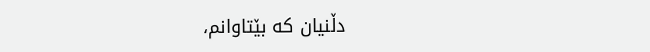دڵنیان کە بێتاوانم،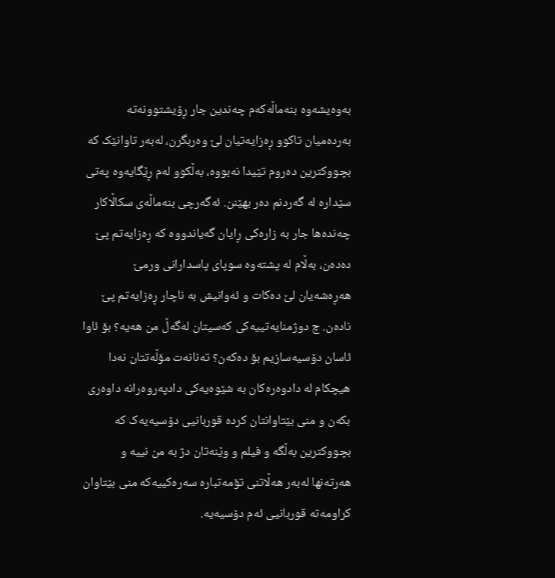بەوەیشەوە بنەماڵەکەم چەندین جار ڕۆیشتوونەتە بەردەمیان تاکوو ڕەزایەتیان لێ وەربگرن، لەبەر تاوانێک کە بچووکترین دەروم تێیدا نەبووە، بەڵکوو لەم ڕێگایەوە پەتی سێدارە لە گەردنم دەر بهێنن. ئەگەرچی بنەماڵەی سکاڵاکار چەندەها جار بە زارەکی ڕایان گەیاندووە کە ڕەزایەتم پێ دەدەن، بەڵام لە پشتەوە سوپای پاسدارانی ورمێ هەڕەشەیان لێ دەکات و ئەوانیش بە ناچار ڕەزایەتم پێ نادەن. چ دوژمنایەتییەکی کەسیتان لەگەڵ من هەیە؟ بۆ ئاوا ئاسان دۆسیەسازیم بۆ دەکەن؟ تەنانەت مۆڵەتتان نەدا هیچکام لە دادوەرەکان بە شێوەیەکی دادپەروەرانە داوەری بکەن و منی بێتاوانتان کردە قوربانیی دۆسیەیەک کە بچووکترین بەڵگە و فیلم و وێنەتان دژ بە من نییە و هەرتەنها لەبەر هەڵاتنی تۆمەتبارە سەرەکییەکە منی بێتاوان کراومەتە قوربانیی ئەم دۆسیەیە.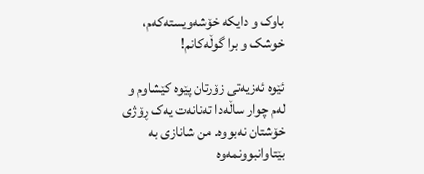باوک و دایکە خۆشەویستەکەم، خوشک و برا گوڵەکانم!

ئێوە ئەزیەتی زۆرتان پێوە کێشاوم و لەم چوار ساڵەدا تەنانەت یەک ڕۆژی خۆشتان نەبووە. من شانازی بە بێتاوانبوونمەوە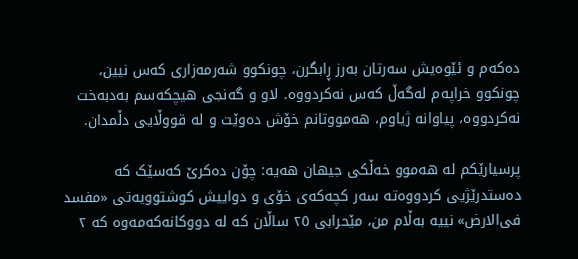دەکەم و ئێوەیش سەرتان بەرز ڕابگرن، چونکوو شەرمەزاری کەس نیین، چونکوو خراپەم لەگەڵ کەس نەکردووە. لاو و گەنجی هیچکەسم بەدبەخت نەکردووە، پیاوانە ژیاوم، هەمووتانم خۆش دەوێت و لە قووڵایی دڵمدان.

پرسیارێکم لە هەموو خەڵکی جیهان هەیە: چۆن دەکرێ کەسێک کە دەستدرێژیی کردووەتە سەر کچەکەی خۆی و دواییش کوشتوویەتی «مفسد فی‌الارض» نییە بەڵام من، مێحرابی ٢٥ ساڵان کە لە دووکانەکەمەوە کە ٢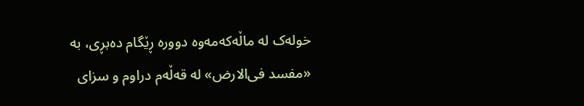خولەک لە ماڵەکەمەوە دوورە ڕێگام دەبڕی، بە «مفسد فی‌الارض» لە قەڵەم دراوم و سزای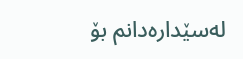لەسێدارەدانم بۆ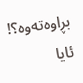بڕاوەتەوە؟! ئایا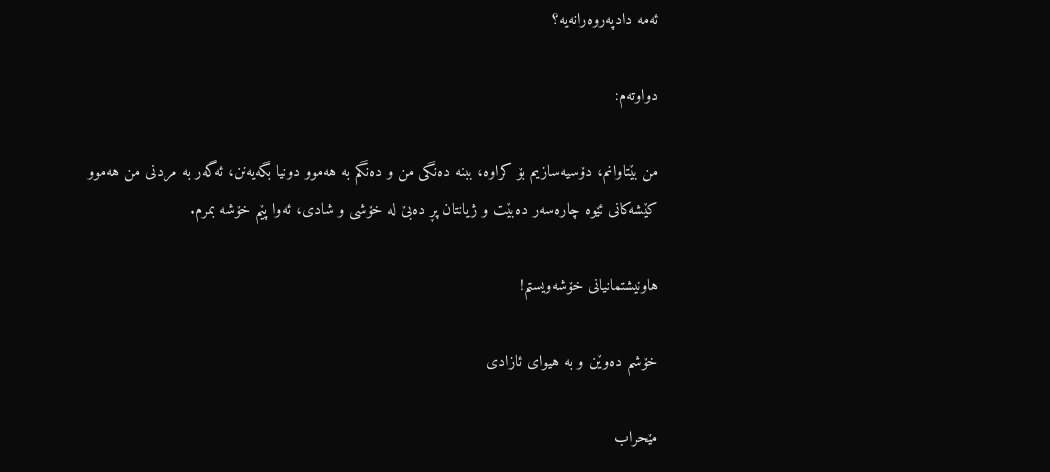ئەمە دادپەروەرانەیە؟

دواوتەم:

من بێتاوانم، دۆسیەسازیم بۆ کراوە، ببنە دەنگی من و دەنگم بە هەموو دونیا بگەیەنن، ئەگەر بە مردنی من هەموو کێشەکانی ئێوە چارەسەر دەبێت و ژیانتان پڕ دەبێ لە خۆشی و شادی، ئەوا پێم خۆشە بمرم.

هاونیشتمانیانی خۆشەویستم!

خۆشم دەوێن و بە هیوای ئازادی

مێحراب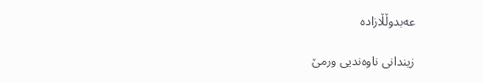عەبدوڵڵازادە

زیندانی ناوەندیی ورمێ